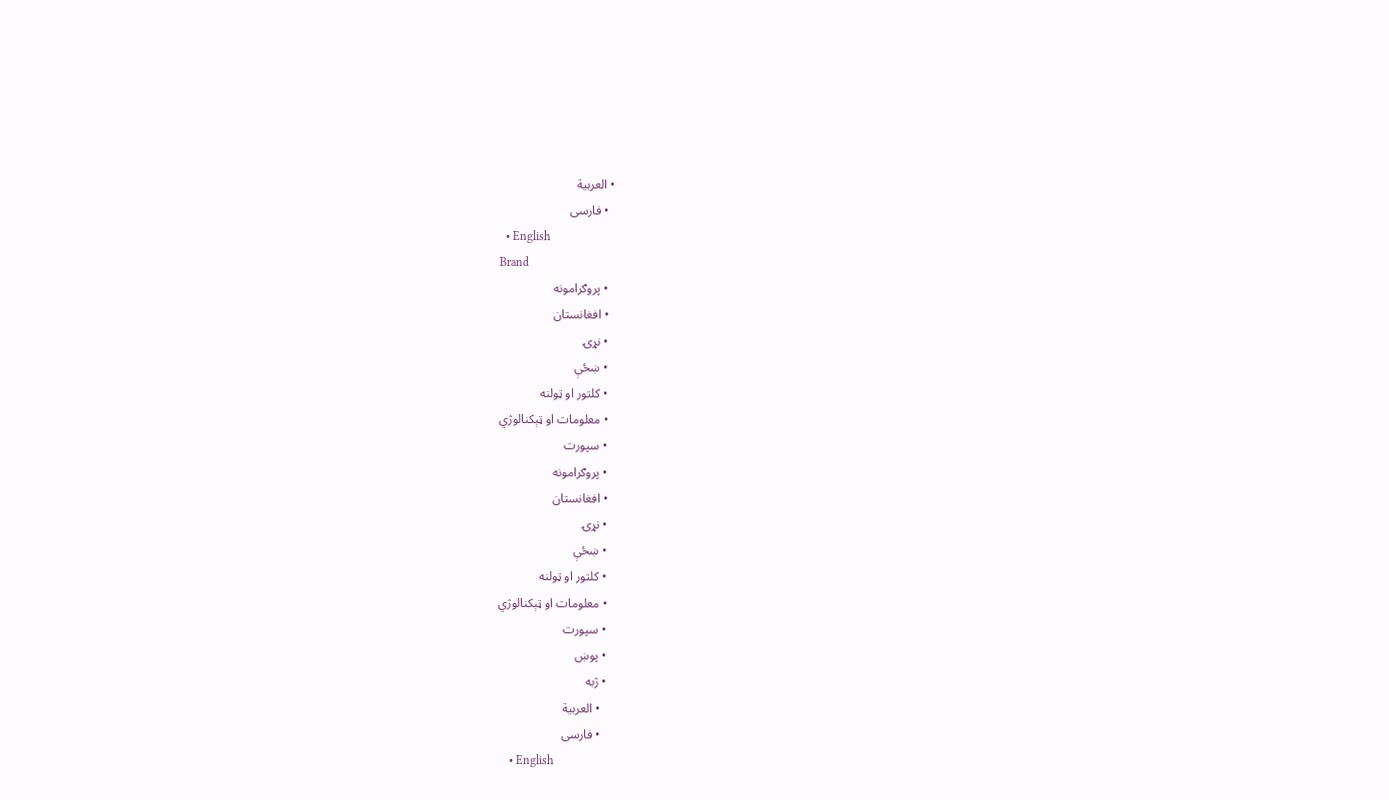• العربية
  • فارسی
  • English
Brand
  • پروګرامونه
  • افغانستان
  • نړۍ
  • ښځې
  • کلتور او ټولنه
  • معلومات او ټېکنالوژي
  • سپورت
  • پروګرامونه
  • افغانستان
  • نړۍ
  • ښځې
  • کلتور او ټولنه
  • معلومات او ټېکنالوژي
  • سپورت
  • پوښ
  • ژبه
    • العربية
    • فارسی
    • English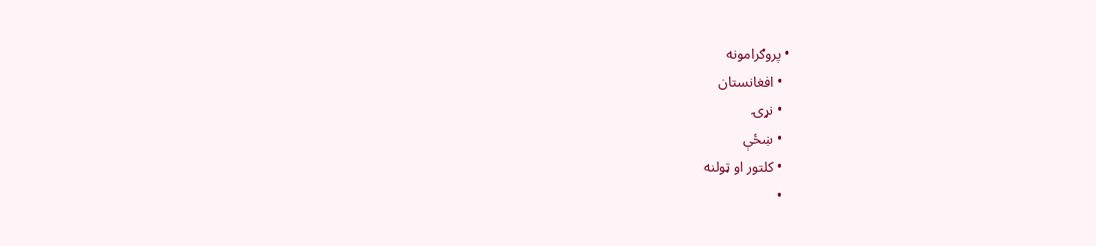• پروګرامونه
  • افغانستان
  • نړۍ
  • ښځې
  • کلتور او ټولنه
  •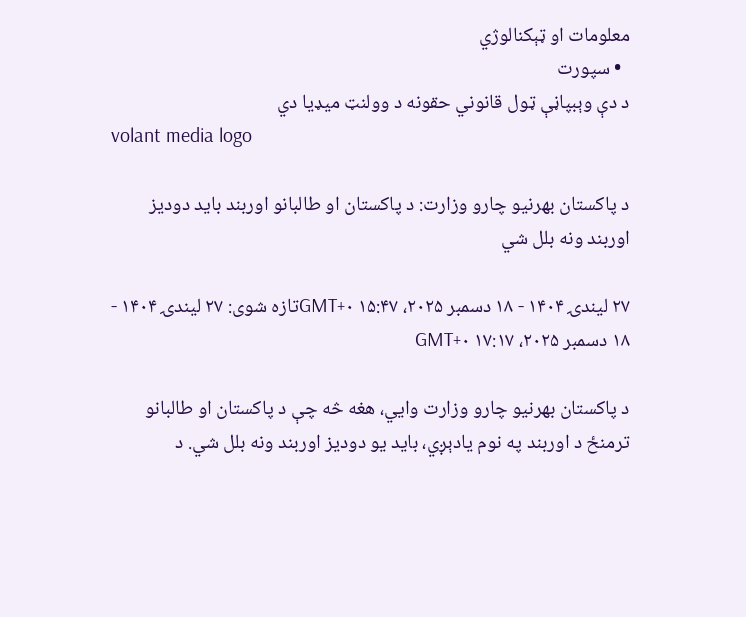معلومات او ټېکنالوژي
  • سپورت
د دې وېبپاڼې ټول قانوني حقونه د وولنټ میډیا دي
volant media logo

د پاکستان بهرنیو چارو وزارت: د پاکستان او طالبانو اوربند باید دودیز اوربند ونه بلل شي

۲۷ لیندۍ ۱۴۰۴ - ۱۸ دسمبر ۲۰۲۵، ۱۵:۴۷ GMT+۰تازه شوی: ۲۷ لیندۍ ۱۴۰۴ - ۱۸ دسمبر ۲۰۲۵، ۱۷:۱۷ GMT+۰

د پاکستان بهرنیو چارو وزارت وایي، هغه څه چې د پاکستان او طالبانو ترمنځ د اوربند په نوم یادېږي، باید یو دودیز اوربند ونه بلل شي. د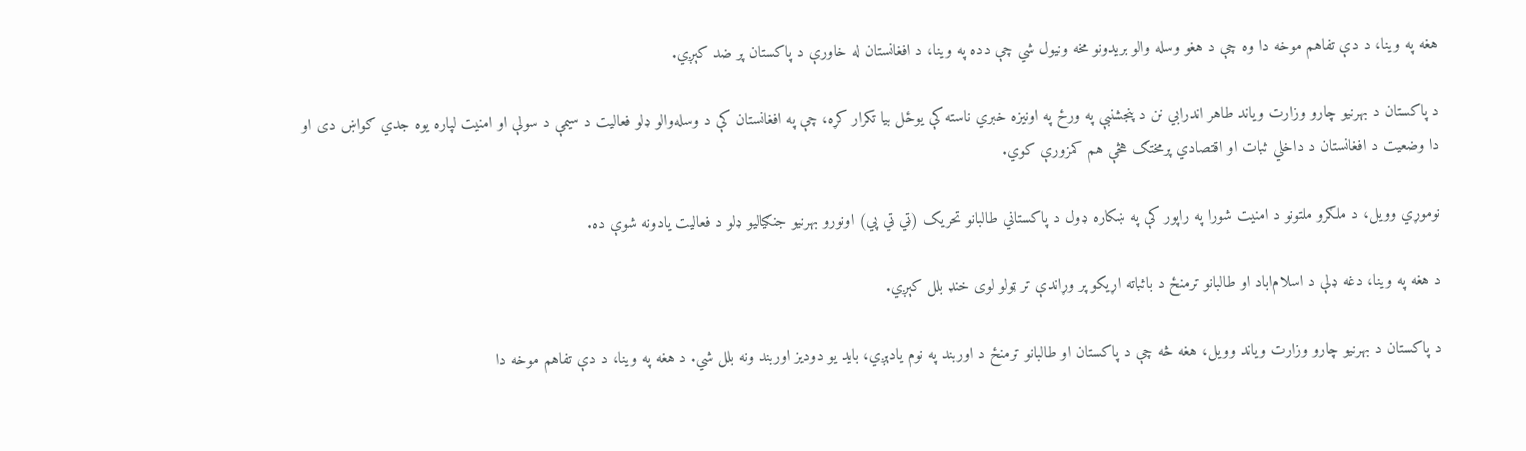هغه په وینا، د دې تفاهم موخه دا وه چې د هغو وسله والو بریدونو مخه ونیول شي چې دده په وینا، د افغانستان له خاورې د پاکستان پر ضد کېږي.

د پاکستان د بهرنیو چارو وزارت ویاند طاهر اندرابي نن د پنجشنبې په ورځ په اونیزه خبري ناسته کې یوځل بیا تکرار کړه، چې په افغانستان کې د وسله‌والو ډلو فعالیت د سیمې د سولې او امنیت لپاره یوه جدي ګواښ دی او دا وضعیت د افغانستان د داخلي ثبات او اقتصادي پرمختګ هڅې هم کمزورې کوي.

نوموړي وویل، د ملګرو ملتونو د امنیت شورا په راپور کې په ښکاره ډول د پاکستاني طالبانو تحریک (ټي ټي پي) اونورو بهرنیو جنګیالیو ډلو د فعالیت یادونه شوې ده.

د هغه په وینا، دغه ډلې د اسلام‌اباد او طالبانو ترمنځ د باثباته اړیکو پر وړاندې تر ټولو لوی خنډ بلل کېږي.

د پاکستان د بهرنیو چارو وزارت ویاند وویل، هغه څه چې د پاکستان او طالبانو ترمنځ د اوربند په نوم یادېږي، باید یو دودیز اوربند ونه بلل شي. د هغه په وینا، د دې تفاهم موخه دا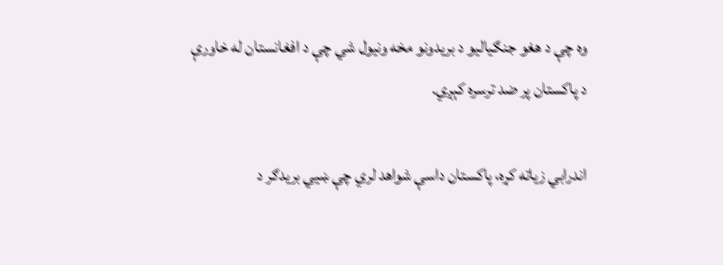وه چې د هغو جنګیالیو د بریدونو مخه ونیول شي چې د افغانستان له خاورې د پاکستان پر ضد ترسره کېږي.

اندرابي زیاته کړه، پاکستان داسې شواهد لري چې ښيي بریدګر د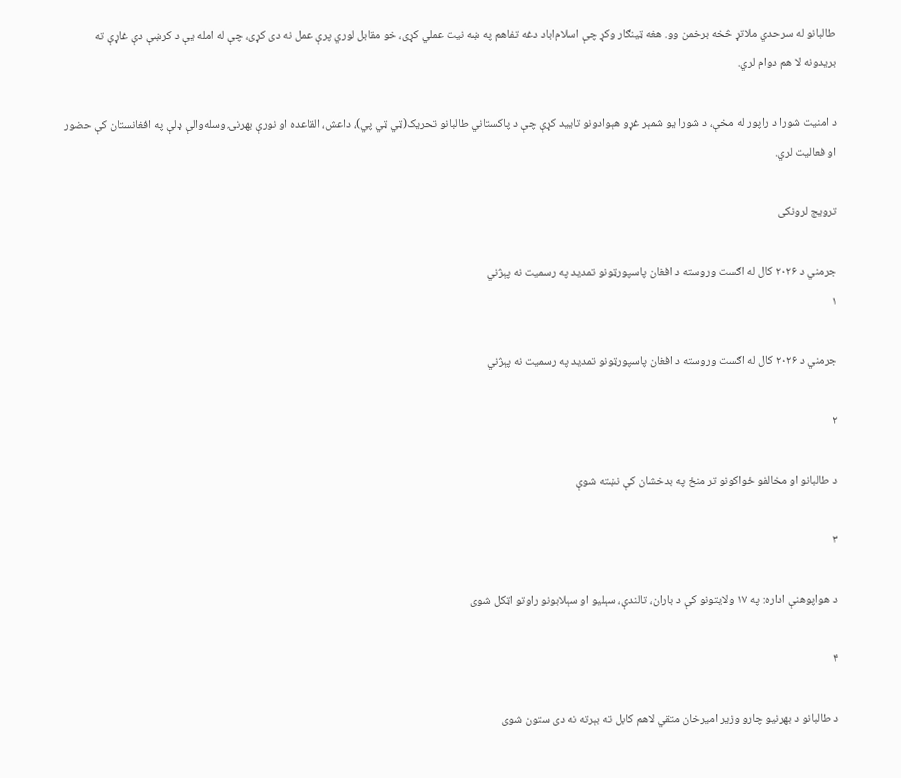طالبانو له سرحدي ملاتړ څخه برخمن وو. هغه ټینګار وکړ چې اسلام‌اباد دغه تفاهم په ښه نیت عملي کړی، خو مقابل لوري پرې عمل نه دی کړی، چې له امله یې د کرښې دې غاړې ته بریدونه لا هم دوام لري.

د امنیت شورا د راپور له مخې، د شورا یو شمېر غړو هېوادونو تایید کړې چې د پاکستاني طالبانو تحریک(ټي ټي پي)، داعش، القاعده او نورې بهرنۍ وسله‌والې ډلې په افغانستان کې حضور او فعالیت لري.

ترویج لرونکی

جرمني د ۲۰۲۶ کال له اګست وروسته د افغان پاسپورټونو تمدید په رسمیت نه پېژني
۱

جرمني د ۲۰۲۶ کال له اګست وروسته د افغان پاسپورټونو تمدید په رسمیت نه پېژني

۲

د طالبانو او مخالفو ځواکونو تر منځ په بدخشان کې نښته شوې

۳

د هواپوهنې اداره: په ۱۷ ولایتونو کې د باران، تالندې، سېلیو او سېلابونو راوتو اټکل شوی

۴

د طالبانو د بهرنیو چارو وزیر امیرخان متقي لاهم کابل ته بېرته نه دی ستون شوی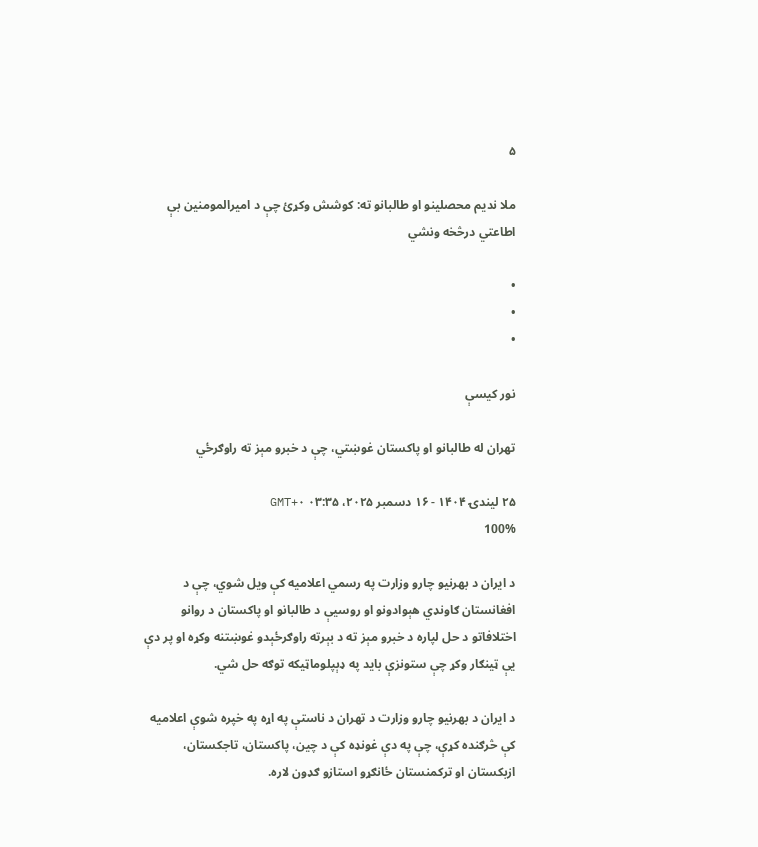۵

ملا ندیم محصلینو او طالبانو ته: کوشش وکړئ چې د امیرالمومنین بې اطاعتي درڅخه ونشي

•
•
•

نور کیسې

تهران له طالبانو او پاکستان غوښتي، چې د خبرو مېز ته راوګرځي

۲۵ لیندۍ ۱۴۰۴ - ۱۶ دسمبر ۲۰۲۵، ۰۳:۳۵ GMT+۰
100%

د ایران د بهرنیو چارو وزارت په رسمي اعلامیه کې ویل شوي، چې د افغانستان ګاونډي هېوادونو او روسیې د طالبانو او پاکستان د روانو اختلافاتو د حل لپاره د خبرو مېز ته د بېرته راوګرځېدو غوښتنه وکړه او پر دې یې ټینګار وکړ چې ستونزې باید په ډېپلوماټیکه توګه حل شي.

د ایران د بهرنیو چارو وزارت د تهران د ناستې په اړه په خپره شوې اعلامیه کې څرګنده کړې، چې په دې غونډه کې د چین، پاکستان، تاجکستان، ازبکستان او ترکمنستان ځانګړو استازو ګډون لاره.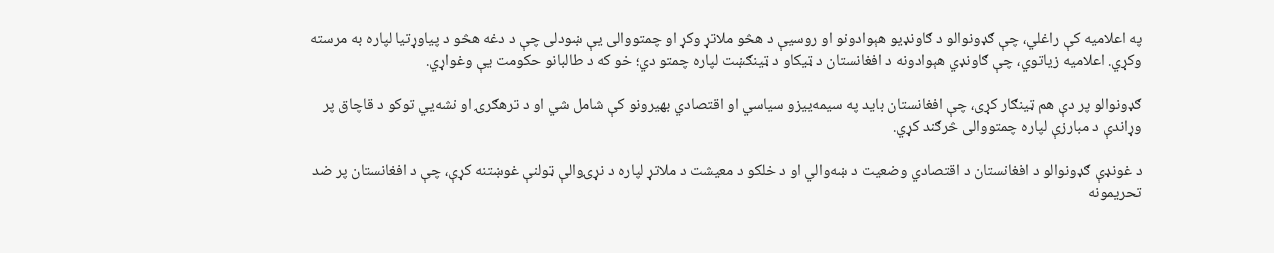په اعلامیه کې راغلي، چې ګډونوالو د ګاونډیو هېوادونو او روسیې د هڅو ملاتړ وکړ او چمتووالی یې ښودلی چې د دغه هڅو د پیاوړتیا لپاره به مرسته وکړي. اعلامیه زیاتوي، چې ګاونډي هېوادونه د افغانستان د ټیکاو د ټینګښت لپاره چمتو دي؛ خو که د طالبانو حکومت یې وغواړي.

ګډونوالو پر دې هم ټینګار کړی، چې افغانستان باید په سیمه‌ییزو سیاسي او اقتصادي بهیرونو کې شامل شي او د ترهګرۍ او نشه‌یي توکو د قاچاق پر وړاندې د مبارزې لپاره چمتووالی څرګند کړي.

د غونډې ګډونوالو د افغانستان د اقتصادي وضعیت د ښه‌والي او د خلکو د معیشت د ملاتړ لپاره د نړۍوالې ټولنې غوښتنه کړې، چې د افغانستان پر ضد تحریمونه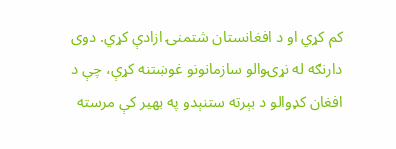کم کړي او د افغانستان شتمنۍ ازادې کړي. دوی دارنګه له نړۍوالو سازمانونو غوښتنه کړې، چې د افغان کډوالو د بېرته ستنېدو په بهیر کې مرسته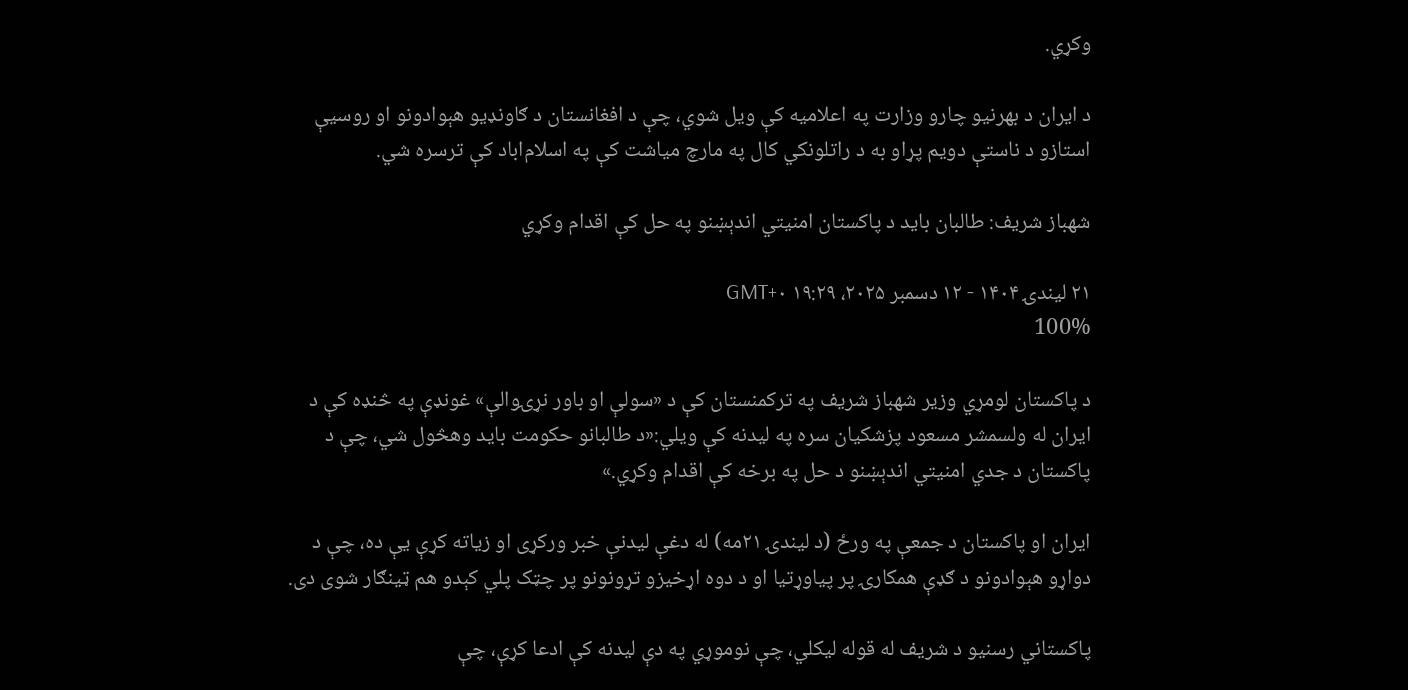وکړي.

د ایران د بهرنیو چارو وزارت په اعلامیه کې ویل شوي، چې د افغانستان د ګاونډيو هېوادونو او روسیې استازو د ناستې دویم پړاو به د راتلونکي کال په مارچ میاشت کې په اسلام‌اباد کې ترسره شي.

شهباز شریف: طالبان باید د پاکستان امنیتي اندېښنو په حل کې اقدام وکړي

۲۱ لیندۍ ۱۴۰۴ - ۱۲ دسمبر ۲۰۲۵، ۱۹:۲۹ GMT+۰
100%

د پاکستان لومړي وزیر شهباز شریف په ترکمنستان کې د «سولې او باور نړۍوالې» غونډې په څنډه کې د ایران له ولسمشر مسعود پزشکیان سره په لیدنه کې ویلي:«د طالبانو حکومت باید وهڅول شي، چې د پاکستان د جدي امنیتي اندېښنو د حل په برخه کې اقدام وکړي.»

ایران او پاکستان د جمعې په ورځ (د لیندۍ ۲۱مه) له دغې لیدنې خبر ورکړی او زیاته کړې یې ده، چې د دواړو هېوادونو د ګډې همکارۍ پر پیاوړتیا او د دوه اړخیزو تړونونو پر چټک پلي کېدو هم ټينګار شوی دی.

پاکستاني رسنیو د شریف له قوله لیکلي، چې نوموړي په دې لیدنه کې ادعا کړې، چې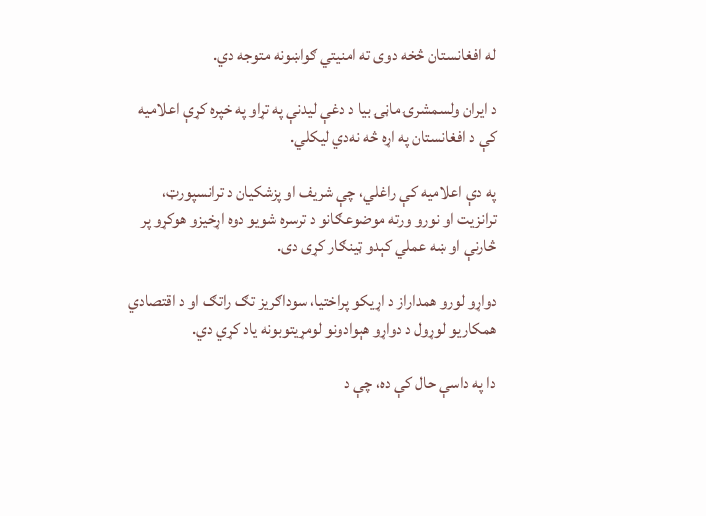له افغانستان څخه دوی ته امنیتي ګواښونه متوجه دي.

د ایران ولسمشرۍ ماڼۍ بیا د دغې لیدنې په تړاو په خپره کړې اعلامیه کې د افغانستان په اړه څه نه‌دي لیکلي.

په دې اعلامیه کې راغلي، چې شریف او پزشکیان د ترانسپورټ، ترانزیت او نورو ورته موضوعګانو د ترسره شویو دوه اړخیزو هوکړو پر څارنې او ښه عملي کېدو ټینګار کړی دی.

دواړو لورو همداراز د اړیکو پراختیا، سوداګریز تګ راتګ او د اقتصادي همکاريو لوړول د دواړو هېوادونو لومړیتوبونه یاد کړي دي.

دا په داسې حال کې ده، چې د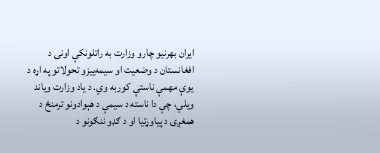ایران بهرنیو چارو وزارت به راتلونکې اونۍ د افغانستان د وضعیت او سیمه‌ییزو تحولاتو په اړه د یوې مهمې ناستې کوربه وي. د یاد وزارت ویاند ویلي، چې دا ناسته د سیمې د هېوادونو ترمنځ د همغږۍ د پیاوړتیا او د ګډو ننګونو د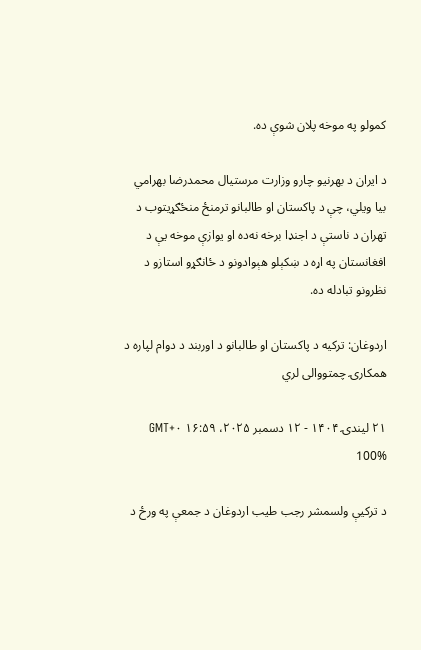کمولو په موخه پلان شوې ده.

د ایران د بهرنیو چارو وزارت مرستیال محمدرضا بهرامي بیا ویلي، چې د پاکستان او طالبانو ترمنځ منځګړیتوب د تهران د ناستې د اجنډا برخه نه‌ده او یوازې موخه یې د افغانستان په اړه د ښکېلو هېوادونو د ځانګړو استازو د نظرونو تبادله ده.

اردوغان: ترکیه د پاکستان او طالبانو د اوربند د دوام لپاره د همکارۍ چمتووالی لري

۲۱ لیندۍ ۱۴۰۴ - ۱۲ دسمبر ۲۰۲۵، ۱۶:۵۹ GMT+۰
100%

د ترکیې ولسمشر رجب طیب اردوغان د جمعې په ورځ د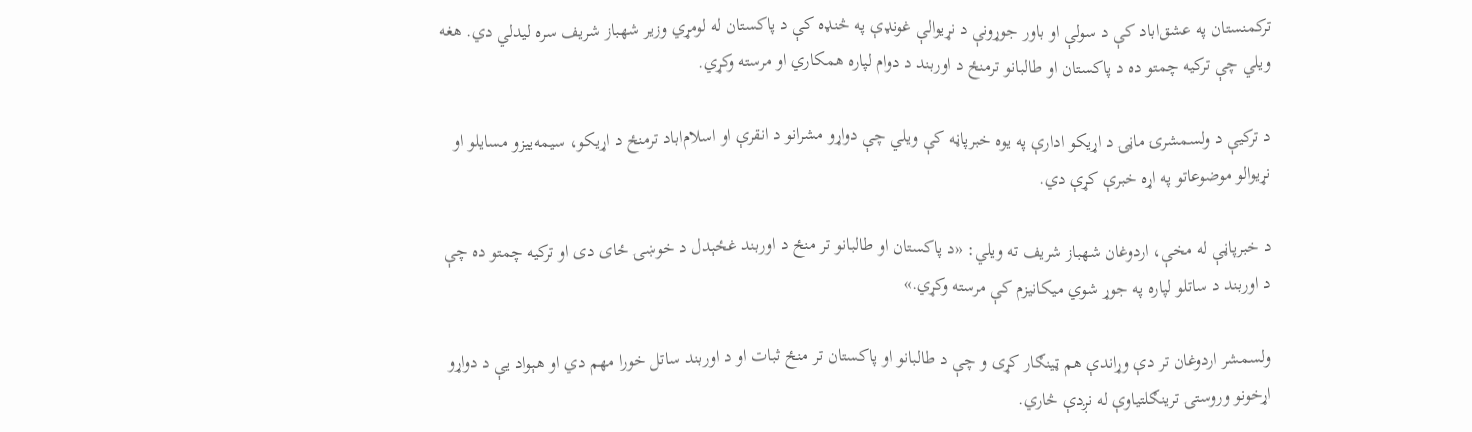ترکمنستان په عشق‌اباد کې د سولې او باور جوړونې د نړیوالې غونډې په څنډه کې د پاکستان له لومړي وزیر شهباز شریف سره لیدلي دي. هغه ویلي چې ترکیه چمتو ده د پاکستان او طالبانو ترمنځ د اوربند د دوام لپاره همکاري او مرسته وکړي.

د ترکیې د ولسمشرۍ ماڼۍ د اړیکو ادارې په یوه خبرپاڼه کې ویلي چې دواړو مشرانو د انقرې او اسلام‌اباد ترمنځ د اړیکو، سیمه‌ییزو مسایلو او نړیوالو موضوعاتو په اړه خبرې کړې دي.

د خبرپاڼې له مخې، اردوغان شهباز شریف ته ویلي: «د پاکستان او طالبانو تر منځ د اوربند غځېدل د خوښۍ ځای دی او ترکیه چمتو ده چې د اوربند د ساتلو لپاره په جوړ شوي میکانیزم کې مرسته وکړي.»

ولسمشر اردوغان تر دې وړاندې هم ټینګار کړی و چې د طالبانو او پاکستان تر منځ ثبات او د اوربند ساتل خورا مهم دي او هېواد یې د دواړو اړخونو وروستۍ ترینګلتیاوې له نږدې څاري.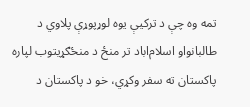تمه وه چې د ترکیې یوه لوړپوړې پلاوي د طالبانواو اسلام‌اباد تر منځ د منځګړیتوب لپاره پاکستان ته سفر وکړي، خو د پاکستان د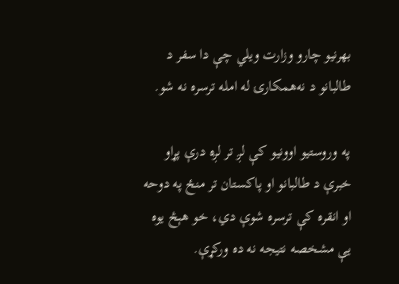بهرنیو چارو وزارت ویلي چې دا سفر د طالبانو د نه‌همکارۍ له امله ترسره نه شو.

په وروستیو اوونیو کې لږ تر لږه درې پړاو خبرې د طالبانو او پاکستان تر منځ په دوحه او انقره کې ترسره شوې دي، خو هېڅ یوه یې مشخصه نتیجه نه ده ورکړې.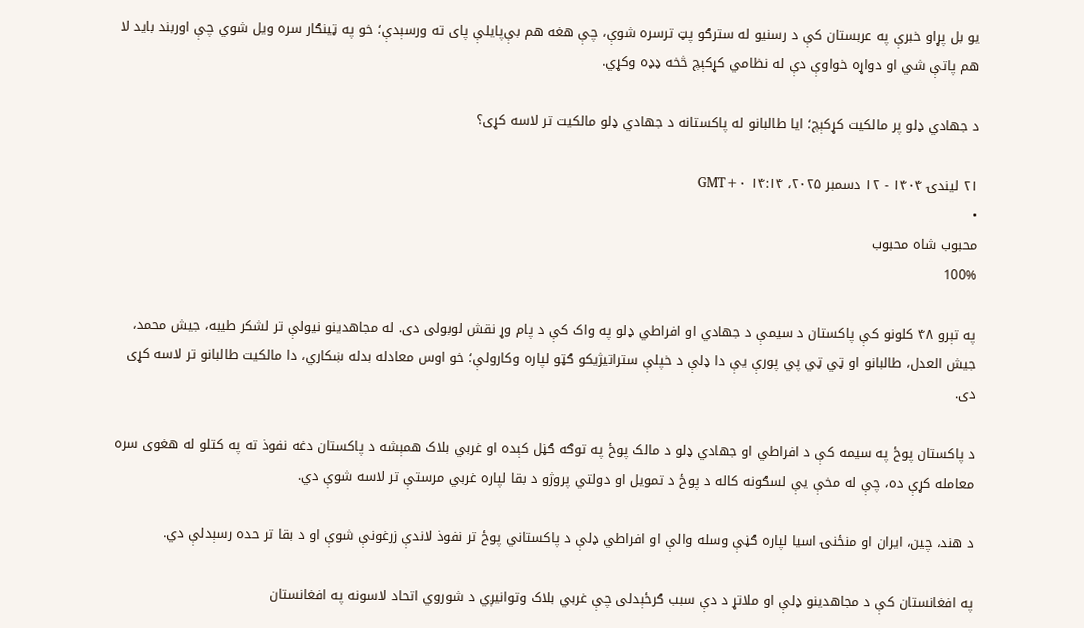یو بل پړاو خبرې په عربستان کې د رسنیو له سترګو پټ ترسره شوې، چې هغه هم بې‌پایلې پای ته ورسېدې؛ خو په ټینګار سره ویل شوي چې اوربند باید لا هم پاتې شي او دواړه خواوې دې له نظامي کړکېچ څخه ډډه وکړي.

د جهادي ډلو پر مالکیت کړکېچ؛ ایا طالبانو له پاکستانه د جهادي ډلو مالکیت تر لاسه کړی؟

۲۱ لیندۍ ۱۴۰۴ - ۱۲ دسمبر ۲۰۲۵، ۱۴:۱۴ GMT+۰
•
محبوب‌ شاه محبوب
100%

په تېرو ۴۸ کلونو کې پاکستان د سیمې د جهادي او افراطي ډلو په واک کې د پام وړ نقش لوبولی دی. له مجاهدینو نیولې تر لشکر طیبه، جیش محمد، جیش العدل، طالبانو او ټي ټي پي پورې یې دا ډلې د خپلې ستراتیژیکو ګټو لپاره وکارولې؛ خو اوس معادله بدله ښکاري، دا مالکیت طالبانو تر لاسه کړی دی.

د پاکستان پوځ په سیمه کې د افراطي او جهادي ډلو د مالک پوځ په توګه ګڼل کېده او غربي بلاک همېشه د پاکستان دغه نفوذ ته په کتلو له هغوی سره معامله کړې ده، چې له مخې یې لسګونه کاله د پوځ د تمویل او دولتي پروژو د بقا لپاره غربي مرستې تر لاسه شوې دي.

د هند، چین، ایران او منځنۍ اسیا لپاره ګڼې وسله والې او افراطي ډلې د پاکستاني پوځ تر نفوذ لاندې زرغونې شوې او د بقا تر حده رسېدلې دي.

په افغانستان کې د مجاهدینو ډلې او ملاتړ د دې سبب ګرځېدلی چې غربي بلاک وتوانیږي د شوروي اتحاد لاسونه په افغانستان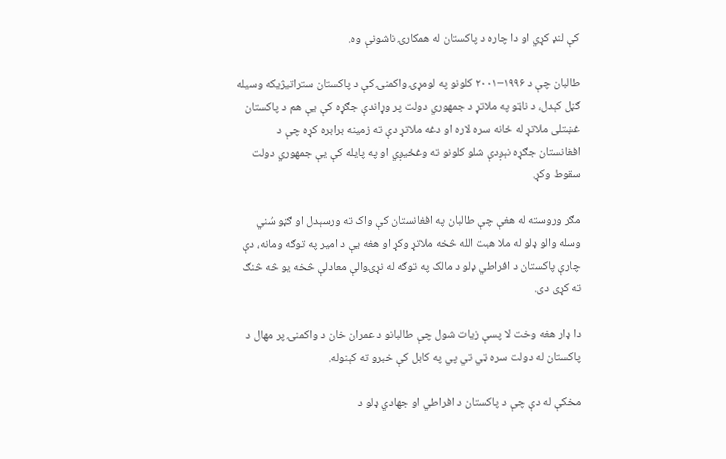کې لنډ کړي او دا چاره د پاکستان له همکارۍ ناشونې وه.

طالبان چې د ۱۹۹۶–۲۰۰۱ کلونو په لومړۍ واکمنۍ کې د پاکستان ستراتیژیکه وسیله ګڼل کېدل، د ناټو په ملاتړ د جمهوري دولت پر وړاندې جګړه کې یې هم د پاکستان غښتلی ملاتړ له ځانه سره لاره او دغه ملاتړ دې ته زمینه برابره کړه چې د افغانستان جګړه نېږدې شلو کلونو ته وغځیږي او په پایله کې یې جمهوري دولت سقوط وکړ.

مګر وروسته له هغې چې طالبان په افغانستان کې واک ته ورسېدل او ګڼو سُني وسله والو ډلو له ملا هبت الله څخه ملاتړ وکړ او هغه یې د امیر په توګه ومانه، دې چارې پاکستان د افراطي ډلو د مالک په توګه له نړۍوالې معادلې څخه یو څه څنګ ته کړی دی.

دا ډار هغه وخت لا پسې زیات شول چې طالبانو د عمران خان د واکمنۍ پر مهال د پاکستان له دولت سره ټي تي پي په کابل کې خبرو ته کېنوله.

مخکې له دې چې د پاکستان د افراطي او جهادي ډلو د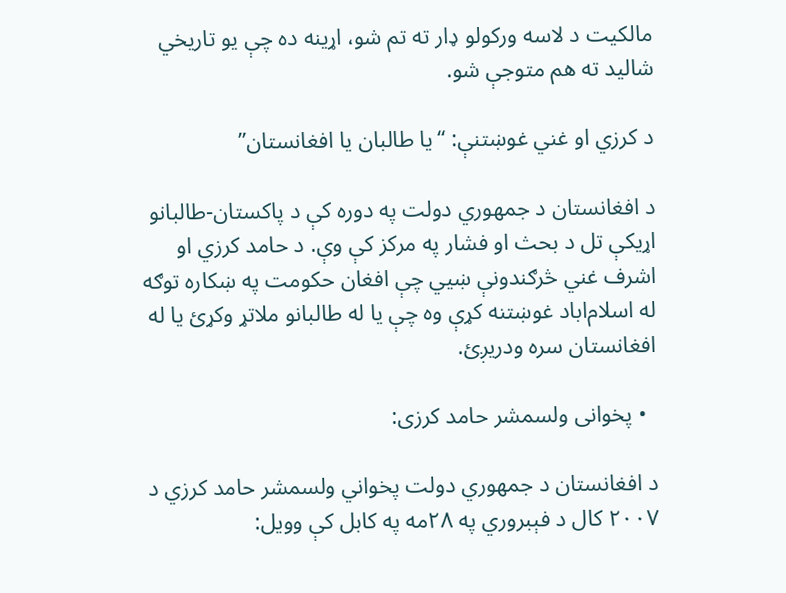مالکیت د لاسه ورکولو ډار ته تم شو، اړینه ده چې یو تاریخي شالید ته هم متوجې شو.

د کرزي او غني غوښتنې: “یا طالبان یا افغانستان”

د افغانستان د جمهوري دولت په دوره کې د پاکستان-طالبانو اړیکې تل د بحث او فشار په مرکز کې وې. د حامد کرزي او اشرف غني څرګندونې ښيي چې افغان حکومت په ښکاره توګه له اسلام‌اباد غوښتنه کړې وه چې یا له طالبانو ملاتړ وکړئ یا له افغانستان سره ودریږئ.

  • پخوانی ولسمشر حامد کرزی:

د افغانستان د جمهوري دولت پخواني ولسمشر حامد کرزي د ۲۰۰۷ کال د فېبروري په ۲۸مه په کابل کې وویل: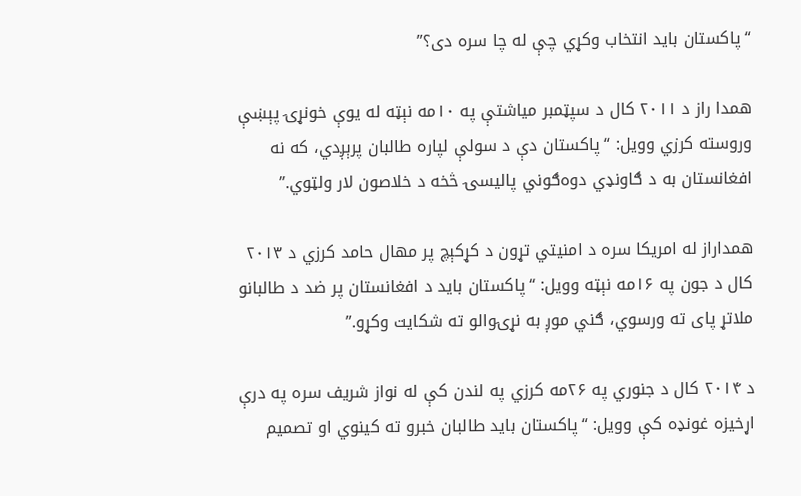“پاکستان باید انتخاب وکړي چې له چا سره دی؟”

همدا راز د ۲۰۱۱ کال د سپټمبر میاشتې په ۱۰مه نېټه له یوې خونړۍ پېښې وروسته کرزي وویل: “پاکستان دې د سولې لپاره طالبان پرېږدي، که نه افغانستان به د ګاونډي دوه‌ګوني پالیسۍ څخه د خلاصون لار ولټوي.”

همداراز له امریکا سره د امنیتي تړون د کړکېچ پر مهال حامد کرزي د ۲۰۱۳ کال د جون په ۱۶مه نېټه وویل: “پاکستان باید د افغانستان پر ضد د طالبانو ملاتړ پای ته ورسوي، ګني موږ به نړۍوالو ته شکایت وکړو.”

د ۲۰۱۴ کال د جنوري په ۲۶مه کرزي په لندن کې له نواز شریف سره په درې اړخیزه غونډه کې وویل: “پاکستان باید طالبان خبرو ته کینوي او تصمیم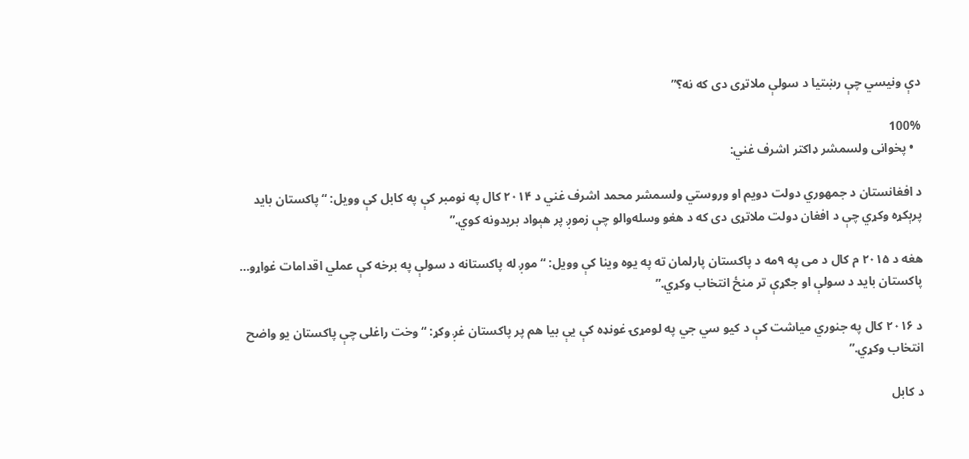دې ونیسي چې رښتیا د سولې ملاتړی دی که نه؟”

100%
  • پخوانی ولسمشر ډاکتر اشرف غني:

د افغانستان د جمهوري دولت دویم او وروستي ولسمشر محمد اشرف غني د ۲۰۱۴ کال په نومبر کې په کابل کې وویل: “پاکستان باید پرېکړه وکړي چې د افغان دولت ملاتړی دی که د هغو وسله‌والو چې زموږ پر هېواد بریدونه کوي.”

هغه د ۲۰۱۵ م کال د می په ۹مه د پاکستان پارلمان ته په یوه وینا کې وویل: “موږ له پاکستانه د سولې په برخه کې عملي اقدامات غواړو… پاکستان باید د سولې او جګړې تر منځ انتخاب وکړي.”

د ۲۰۱۶ کال په جنوري میاشت کې د کیو سي جي په لومړۍ غونډه کې یې بیا هم پر پاکستان غږ وکړ: “وخت راغلی چې پاکستان یو واضح انتخاب وکړي.”

د کابل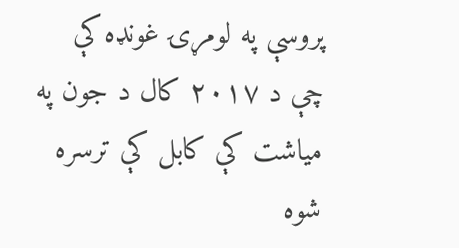پروسې په لومړۍ غونډه کې چې د ۲۰۱۷ کال د جون په میاشت کې کابل کې ترسره شوه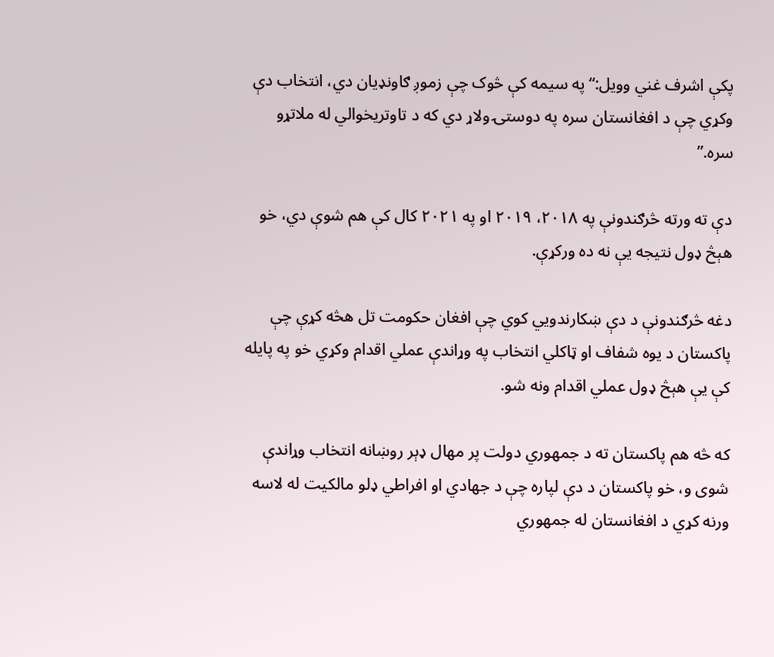پکې اشرف غني وویل:“په سیمه کې څوک چې زموږ ګاونډیان دي، انتخاب دې وکړي چې د افغانستان سره په دوستۍ ولاړ دي که د تاوتریخوالي له ملاتړو سره.”

دې ته ورته څرګندونې په ۲۰۱۸، ۲۰۱۹ او په ۲۰۲۱ کال کې هم شوې دي، خو هېڅ ډول نتیجه یې نه ده ورکړې.

دغه څرګندونې د دې ښکارندويي کوي چې افغان حکومت تل هڅه کړې چې پاکستان د یوه شفاف او ټاکلي انتخاب په وړاندې عملي اقدام وکړي خو په پایله کې یې هېڅ ډول عملي اقدام ونه شو.

که څه هم پاکستان ته د جمهوري دولت پر مهال ډېر روښانه انتخاب وړاندې شوی و، خو پاکستان د دې لپاره چې د جهادي او افراطي ډلو مالکیت له لاسه ورنه کړي د افغانستان له جمهوري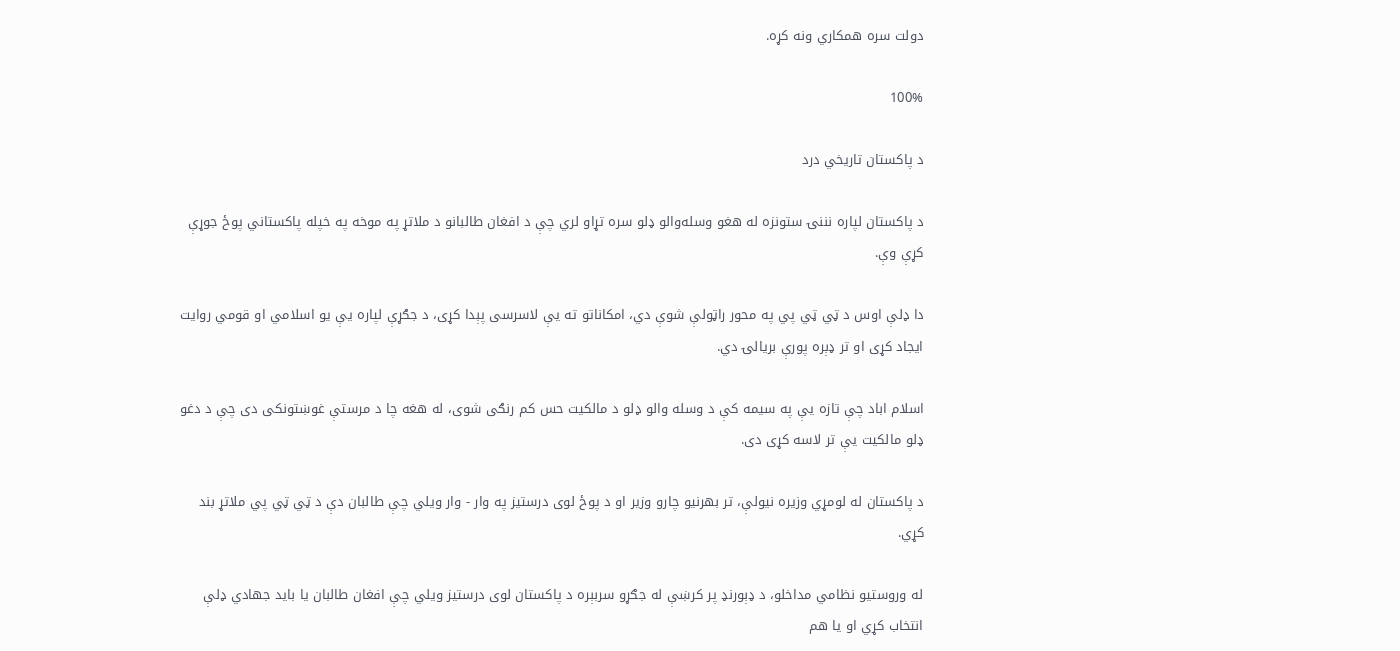دولت سره همکاري ونه کړه.

100%

د پاکستان تاریخي درد

د پاکستان لپاره نننۍ ستونزه له هغو وسله‌والو ډلو سره تړاو لري چې د افغان طالبانو د ملاتړ په موخه په خپله پاکستاني پوځ جوړې کړې وې.

دا ډلې اوس د ټي ټي پي په محور راټولې شوې دي، امکاناتو ته یې لاسرسی پېدا کړی، د جګړې لپاره یې یو اسلامي او قومي روایت ایجاد کړی او تر ډېره پورې بریالۍ دي.

اسلام اباد چې تازه یې په سیمه کې د وسله والو ډلو د مالکیت حس کم رنګی شوی، له هغه چا د مرستې غوښتونکی دی چې د دغو ډلو مالکیت یې تر لاسه کړی دی.

د پاکستان له لومړي وزیره نیولې، تر بهرنیو چارو وزیر او د پوځ لوی درستیز په وار - وار ویلي چې طالبان دې د ټي ټي پي ملاتړ بند کړي.

له وروستیو نظامي مداخلو، د ډېورنډ پر کرښې له جګړو سربېره د پاکستان لوی درستیز ویلي چې افغان طالبان یا باید جهادي ډلې انتخاب کړي او یا هم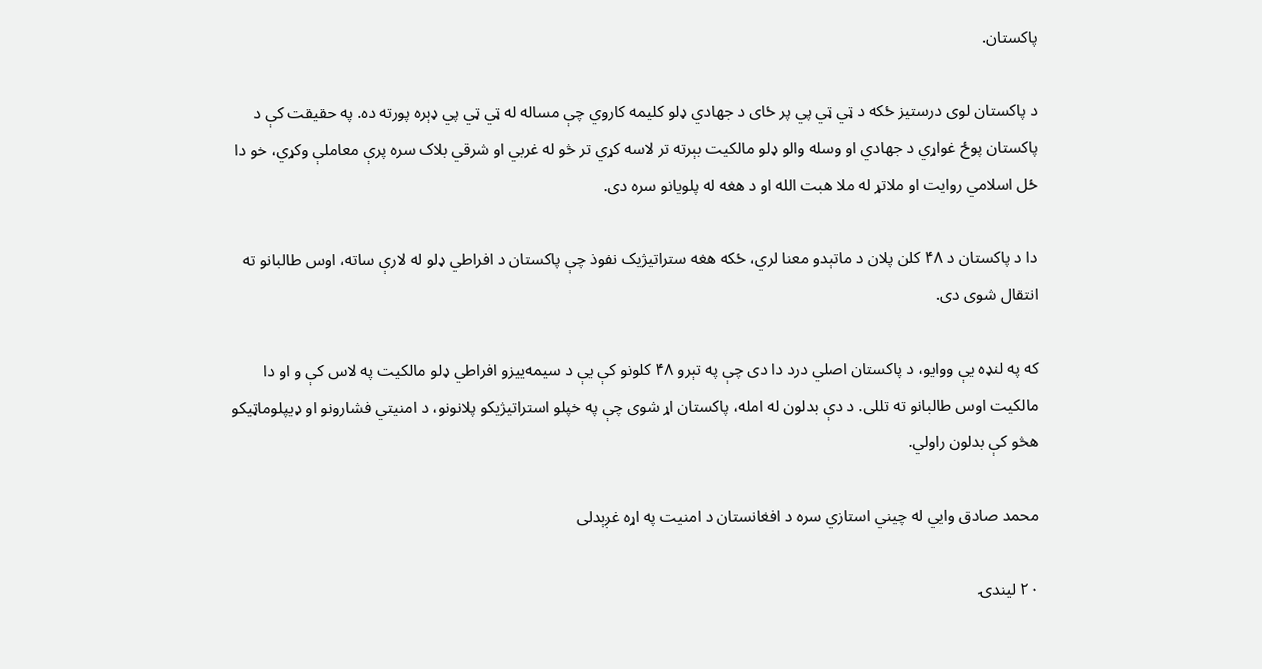پاکستان.

د پاکستان لوی درستیز ځکه د ټي ټي پي پر ځای د جهادي ډلو کلیمه کاروي چې مساله له ټي ټي پي ډېره پورته ده. په حقیقت کې د پاکستان پوځ غواړي د جهادي او وسله والو ډلو مالکیت بېرته تر لاسه کړي تر څو له غربي او شرقي بلاک سره پرې معاملې وکړي، خو دا ځل اسلامي روایت او ملاتړ له ملا هبت الله او د هغه له پلویانو سره دی.

دا د پاکستان د ۴۸ کلن پلان د ماتېدو معنا لري، ځکه هغه ستراتیژیک نفوذ چې پاکستان د افراطي ډلو له لارې ساته، اوس طالبانو ته انتقال شوی دی.

که په لنډه یې ووایو، د پاکستان اصلي درد دا دی چې په تېرو ۴۸ کلونو کې یې د سیمه‌ییزو افراطي ډلو مالکیت په لاس کې و او دا مالکیت اوس طالبانو ته تللی. د دې بدلون له امله، پاکستان اړ شوی چې په خپلو استراتیژیکو پلانونو، د امنیتي فشارونو او ډیپلوماټیکو هڅو کې بدلون راولي.

محمد صادق وایي له چیني استازي سره د افغانستان د امنیت په اړه غږېدلی

۲۰ لیندۍ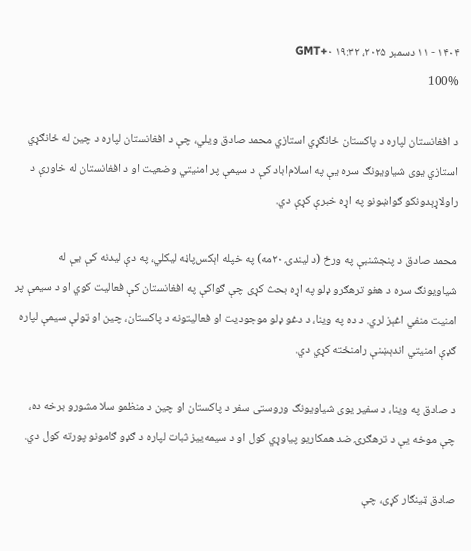۱۴۰۴ - ۱۱ دسمبر ۲۰۲۵، ۱۹:۳۲ GMT+۰
100%

د افغانستان لپاره د پاکستان ځانګړي استازي محمد صادق ویلي، چې د افغانستان لپاره د چین له ځانګړي استازي یوی شیاویونګ سره یې په اسلام‌اباد کې د سیمې پر امنیتي وضعیت او د افغانستان له خاورې د راولاړېدونکو ګواښونو په اړه خبرې کړې دي.

محمد صادق د پنجشنبې په ورځ (د لیندۍ ۲۰مه) په خپله اېکس‌پاڼه لیکلي، په دې لیدنه کې یې له شیاویونګ سره د هغو ترهګرو ډلو په اړه بحث کړی چې ګواکې په افغانستان کې فعالیت کوي او د سیمې پر امنیت منفي اغېز لري. د ده په وینا، د دغو ډلو موجودیت او فعالیتونه د پاکستان، چین او ټولې سیمې لپاره ګډې امنیتي اندېښنې رامنځته کړي دي.

د صادق په وینا، د سفیر یوی شیاویونګ وروستی سفر د پاکستان او چین د منظمو سلا مشورو برخه ده، چې موخه یې د ترهګرۍ ضد همکاریو پیاوړي کول او د سیمه‌ییز ثبات لپاره د ګډو ګامونو پورته کول دي.

صادق ټینګار کړی، چې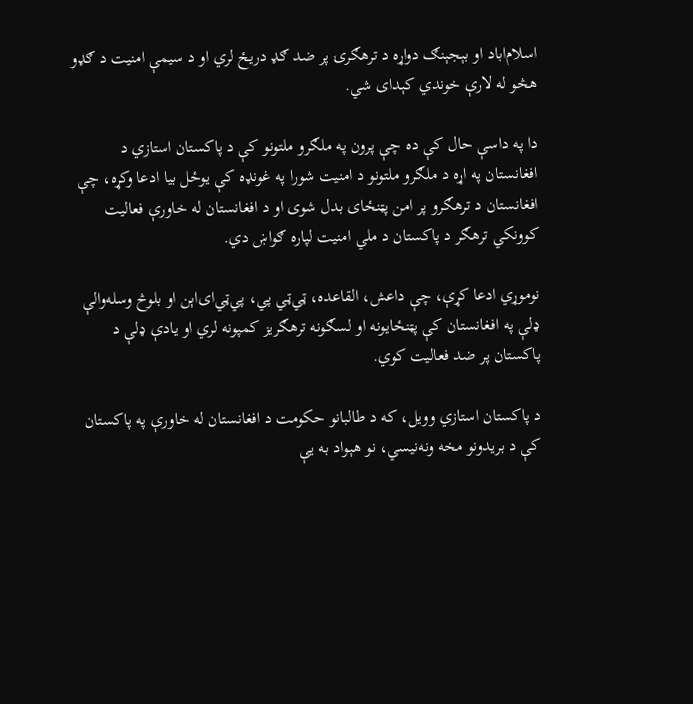اسلام‌اباد او بېجېنګ دواړه د ترهګرۍ پر ضد ګډ دریځ لري او د سیمې امنیت د ګډو هڅو له لارې خوندي کېدای شي.

دا په داسې حال کې ده چې پرون په ملګرو ملتونو کې د پاکستان استازي د افغانستان په اړه د ملګرو ملتونو د امنیت شورا په غونډه کې یوځل بیا ادعا وکړه، چې افغانستان د ترهګرو پر امن پټنځای بدل شوی او د افغانستان له خاورې فعالیت کوونکي ترهګر د پاکستان د ملي امنیت لپاره ګواښ دي.

نوموړي ادعا کړې، چې داعش، القاعده، ټي‌ټي پي، پي‌ټي‌ای‌اېن او بلوڅ وسله‌والې ډلې په افغانستان کې پټنځایونه او لسګونه ترهګریز کمپونه لري او یادې ډلې د پاکستان پر ضد فعالیت کوي.

د پاکستان استازي وویل، که د طالبانو حکومت د افغانستان له خاورې په پاکستان کې د بریدونو مخه ونه‌نیسي، نو هېواد به یې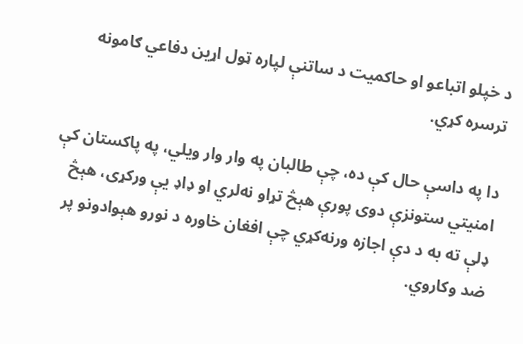د خپلو اتباعو او حاکمیت د ساتنې لپاره ټول اړین دفاعي ګامونه ترسره کړي.

دا په داسې حال کې ده، چې طالبان په وار وار ویلي، په پاکستان کې امنیتي ستونزې دوی پورې هېڅ تړاو نه‌لري او ډاډ یې ورکړی، هېڅ ډلې ته به د دې اجازه ورنه‌کړي چې افغان خاوره د نورو هېوادونو پر ضد وکاروي.